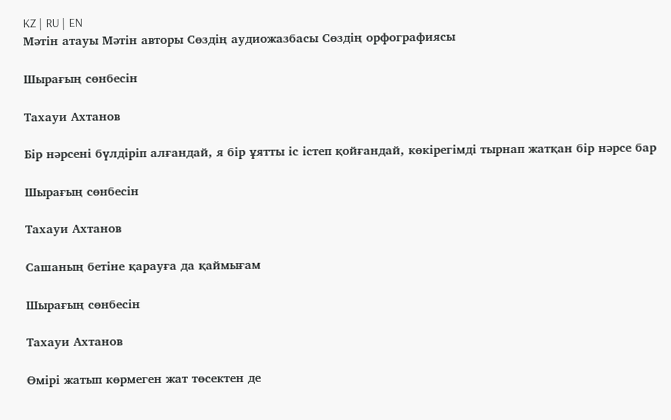KZ | RU | EN
Мәтін атауы Мәтін авторы Сөздің аудиожазбасы Сөздің орфографиясы

Шырағың сөнбесін

Тахауи Ахтанов

Бір нәрсені бүлдіріп алғандай, я бір ұятты іс істеп қойғандай, көкірегімді тырнап жатқан бір нәрсе бар

Шырағың сөнбесін

Тахауи Ахтанов

Сашаның бетіне қарауға да қаймығам

Шырағың сөнбесін

Тахауи Ахтанов

Өмірі жатып көрмеген жат төсектен де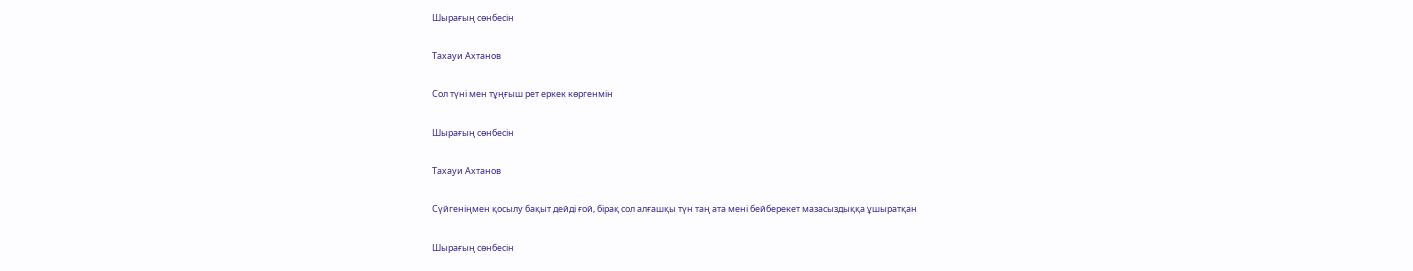Шырағың сөнбесін

Тахауи Ахтанов

Сол түні мен тұңғыш рет еркек көргенмін

Шырағың сөнбесін

Тахауи Ахтанов

Сүйгеніңмен қосылу бақыт дейді ғой, бірақ сол алғашқы түн таң ата мені бейберекет мазасыздыққа ұшыратқан

Шырағың сөнбесін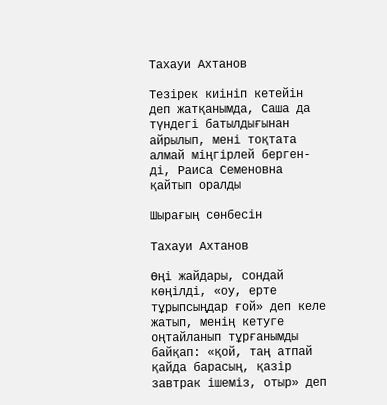Тахауи Ахтанов

Тезірек киініп кетейін деп жатқанымда, Саша да түндегі батылдығынан айрылып, мені тоқтата алмай міңгірлей берген-ді, Раиса Семеновна қайтып оралды

Шырағың сөнбесін

Тахауи Ахтанов

Өңі жайдары, сондай көңілді, «оу, ерте тұрыпсыңдар ғой» деп келе жатып, менің кетуге оңтайланып тұрғанымды байқап: «қой, таң атпай қайда барасың, қазір завтрак ішеміз, отыр» деп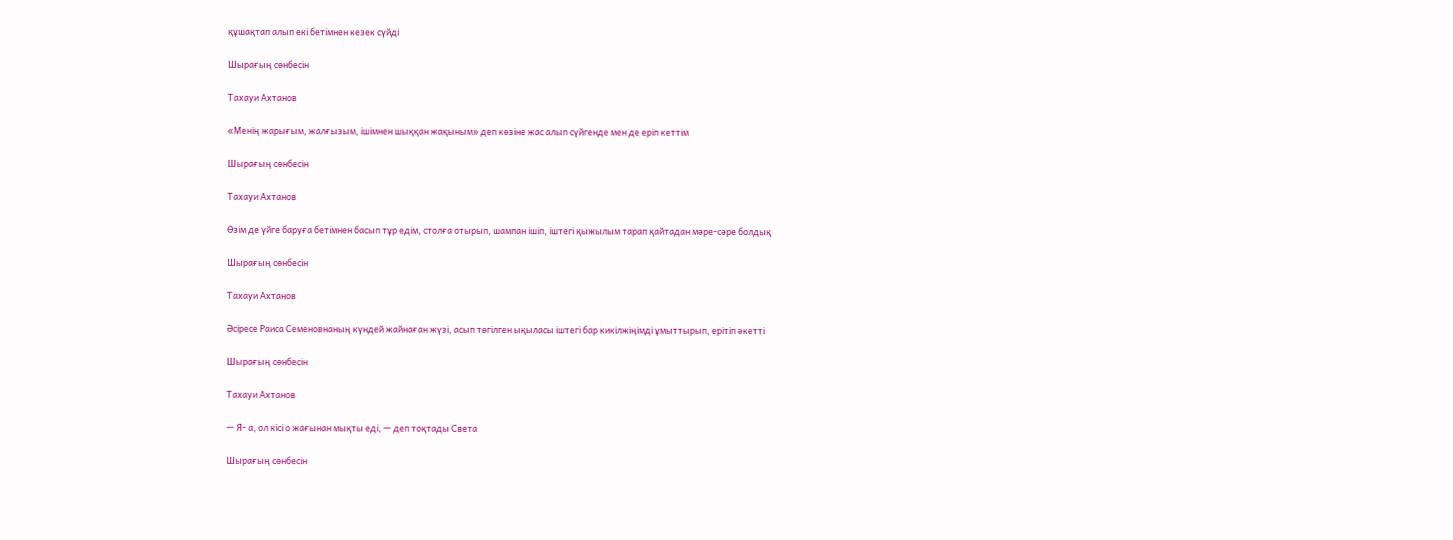құшақтап алып екі бетімнен кезек сүйді

Шырағың сөнбесін

Тахауи Ахтанов

«Менің жарығым, жалғызым, ішімнен шыққан жақыным» деп көзіне жас алып сүйгенде мен де еріп кеттім

Шырағың сөнбесін

Тахауи Ахтанов

Өзім де үйге баруға бетімнен басып тұр едім, столға отырып, шампан ішіп, іштегі қыжылым тарап қайтадан мәре-сәре болдық

Шырағың сөнбесін

Тахауи Ахтанов

Әсіресе Раиса Семеновнаның күндей жайнаған жүзі, асып төгілген ықыласы іштегі бар кикілжіңімді ұмыттырып, ерітіп әкетті

Шырағың сөнбесін

Тахауи Ахтанов

— Я- а, ол кісі о жағынан мықты еді, — деп тоқтады Света

Шырағың сөнбесін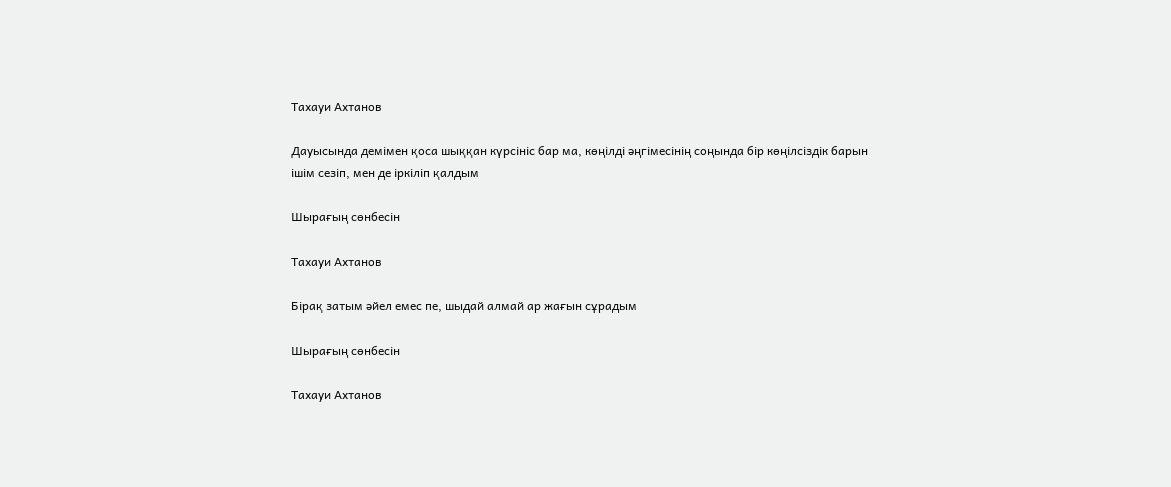Тахауи Ахтанов

Дауысында демімен қоса шыққан күрсініс бар ма, көңілді әңгімесінің соңында бір көңілсіздік барын ішім сезіп, мен де іркіліп қалдым

Шырағың сөнбесін

Тахауи Ахтанов

Бірақ затым әйел емес пе, шыдай алмай ар жағын сұрадым

Шырағың сөнбесін

Тахауи Ахтанов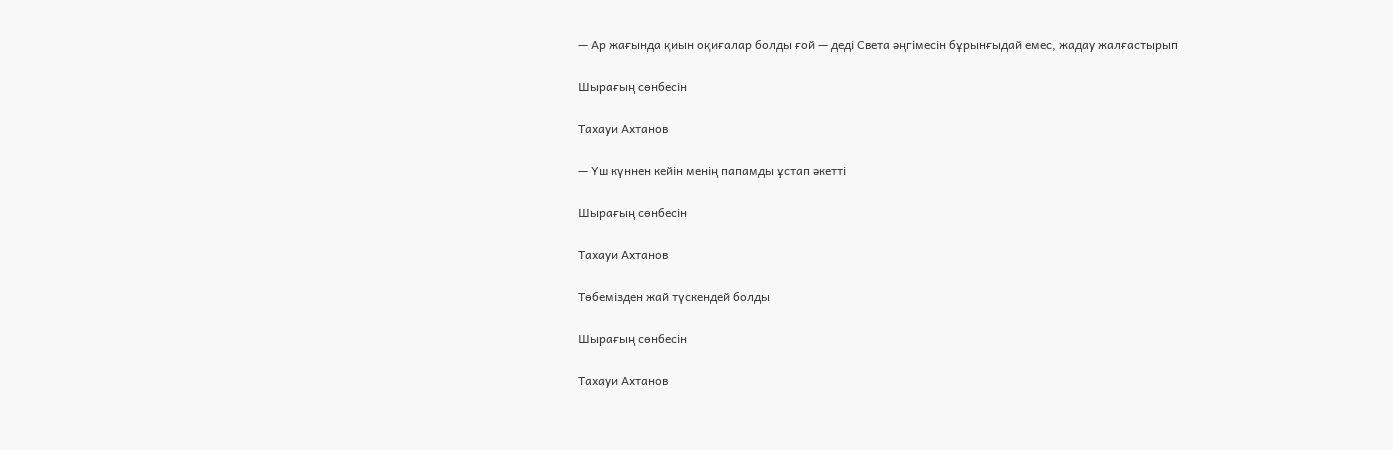— Ар жағында қиын оқиғалар болды ғой — деді Света әңгімесін бұрынғыдай емес, жадау жалғастырып

Шырағың сөнбесін

Тахауи Ахтанов

— Үш күннен кейін менің папамды ұстап әкетті

Шырағың сөнбесін

Тахауи Ахтанов

Төбемізден жай түскендей болды

Шырағың сөнбесін

Тахауи Ахтанов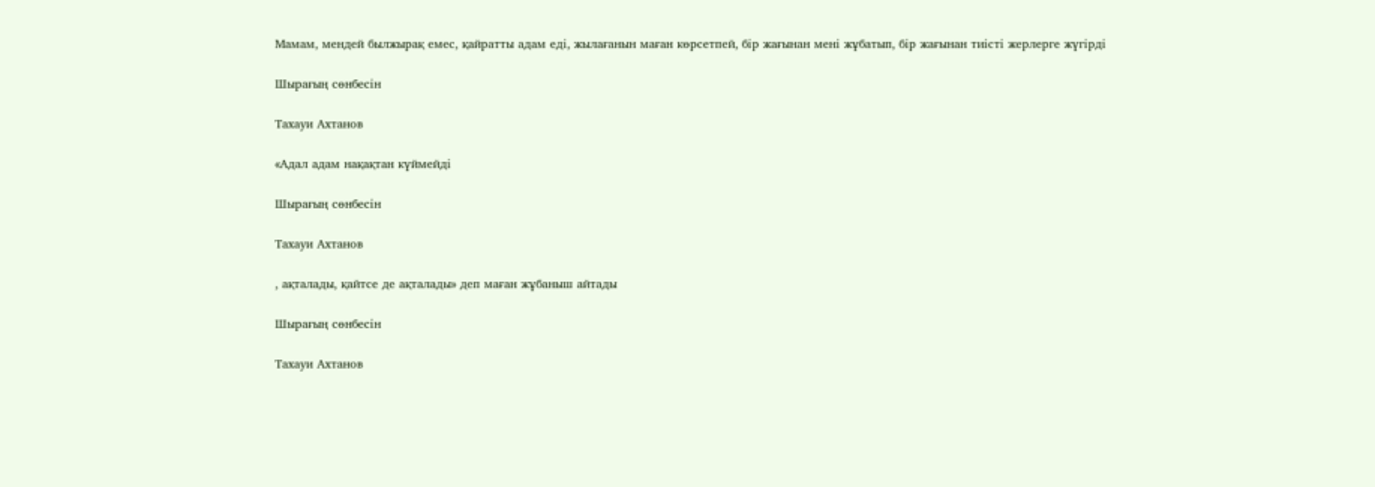Мамам, мендей былжырақ емес, қайратты адам еді, жылағанын маған көрсетпей, бір жағынан мені жұбатып, бір жағынан тиісті жерлерге жүгірді

Шырағың сөнбесін

Тахауи Ахтанов

«Адал адам нақақтан күймейді

Шырағың сөнбесін

Тахауи Ахтанов

, ақталады, қайтсе де ақталады» деп маған жұбаныш айтады

Шырағың сөнбесін

Тахауи Ахтанов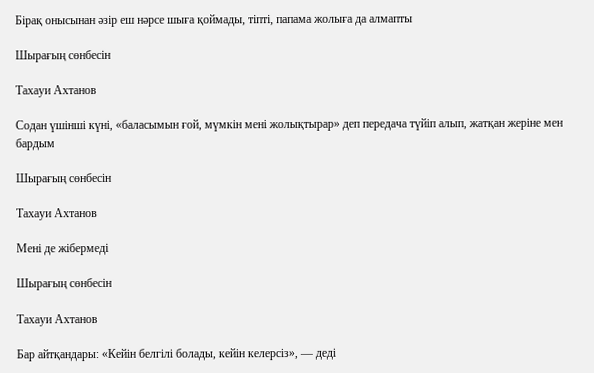Бірақ онысынан әзір еш нәрсе шыға қоймады, тіпті, папама жолыға да алмапты

Шырағың сөнбесін

Тахауи Ахтанов

Содан үшінші күні, «баласымын ғой, мүмкін мені жолықтырар» деп передача түйіп алып, жатқан жеріне мен бардым

Шырағың сөнбесін

Тахауи Ахтанов

Мені де жібермеді

Шырағың сөнбесін

Тахауи Ахтанов

Бар айтқандары: «Кейін белгілі болады, кейін келерсіз», — деді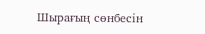Шырағың сөнбесін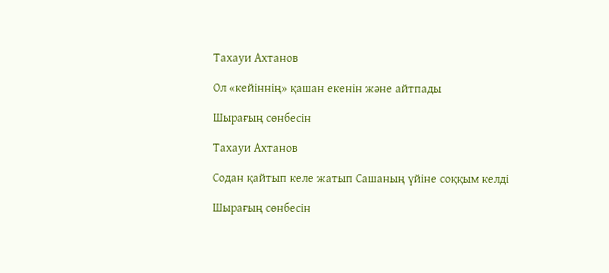Тахауи Ахтанов

Ол «кейіннің» қашан екенін және айтпады

Шырағың сөнбесін

Тахауи Ахтанов

Содан қайтып келе жатып Сашаның үйіне соққым келді

Шырағың сөнбесін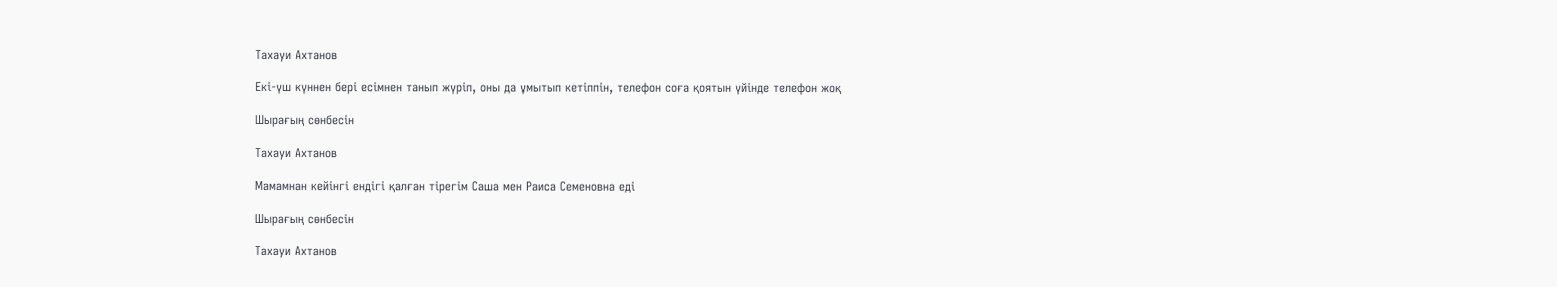Тахауи Ахтанов

Екі-үш күннен бері есімнен танып жүріп, оны да ұмытып кетіппін, телефон соға қоятын үйінде телефон жоқ

Шырағың сөнбесін

Тахауи Ахтанов

Мамамнан кейінгі ендігі қалған тірегім Саша мен Раиса Семеновна еді

Шырағың сөнбесін

Тахауи Ахтанов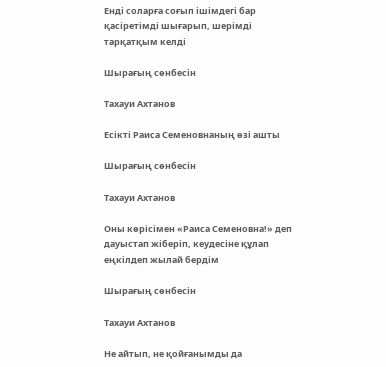Енді соларға соғып ішімдегі бар қасіретімді шығарып, шерімді тарқатқым келді

Шырағың сөнбесін

Тахауи Ахтанов

Есікті Раиса Семеновнаның өзі ашты

Шырағың сөнбесін

Тахауи Ахтанов

Оны көрісімен «Раиса Семеновна!» деп дауыстап жіберіп, кеудесіне құлап еңкілдеп жылай бердім

Шырағың сөнбесін

Тахауи Ахтанов

Не айтып, не қойғанымды да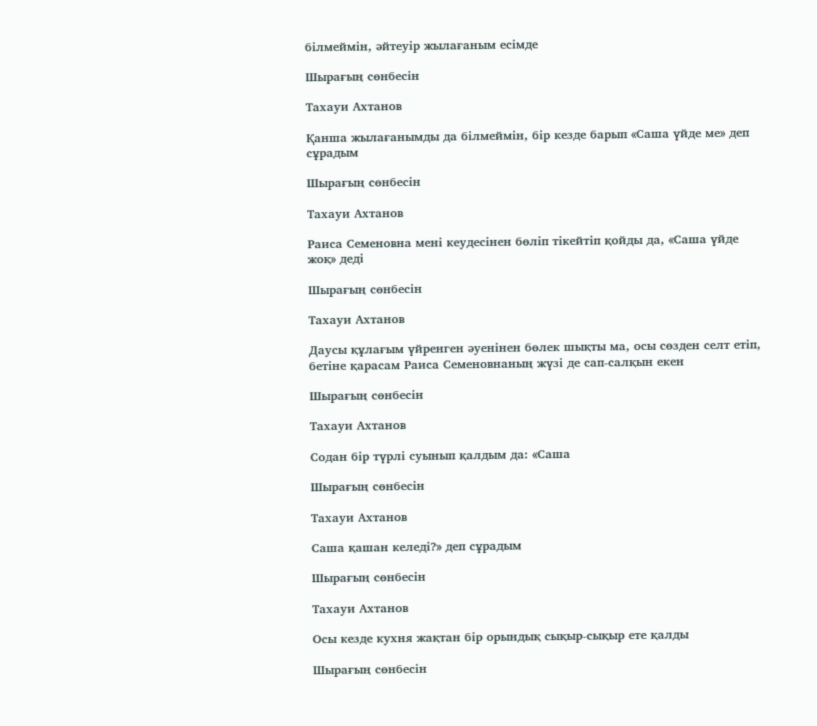білмеймін, әйтеуір жылағаным есімде

Шырағың сөнбесін

Тахауи Ахтанов

Қанша жылағанымды да білмеймін, бір кезде барып «Саша үйде ме» деп сұрадым

Шырағың сөнбесін

Тахауи Ахтанов

Раиса Семеновна мені кеудесінен бөліп тікейтіп қойды да, «Саша үйде жоқ» деді

Шырағың сөнбесін

Тахауи Ахтанов

Даусы құлағым үйренген әуенінен бөлек шықты ма, осы сөзден селт етіп, бетіне қарасам Раиса Семеновнаның жүзі де сап-салқын екен

Шырағың сөнбесін

Тахауи Ахтанов

Coдан бір түрлі суынып қалдым да: «Саша

Шырағың сөнбесін

Тахауи Ахтанов

Саша қашан келеді?» деп сұрадым

Шырағың сөнбесін

Тахауи Ахтанов

Осы кезде кухня жақтан бір орындық сықыр-сықыр ете қалды

Шырағың сөнбесін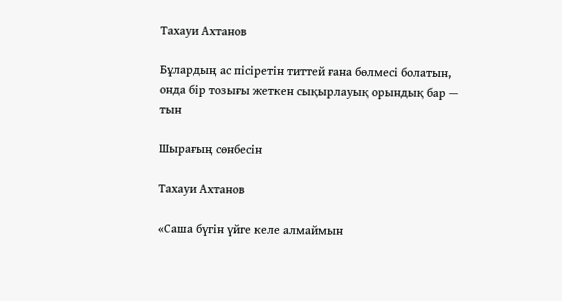Тахауи Ахтанов

Бұлардың ас пісіретін титтей ғана бөлмесі болатын, онда бір тозығы жеткен сықырлауық орындық бар — тын

Шырағың сөнбесін

Тахауи Ахтанов

«Саша бүгін үйге келе алмаймын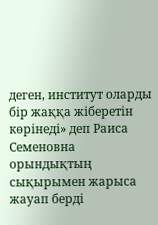деген, институт оларды бір жаққа жіберетін көрінеді» деп Раиса Семеновна орындықтың сықырымен жарыса жауап берді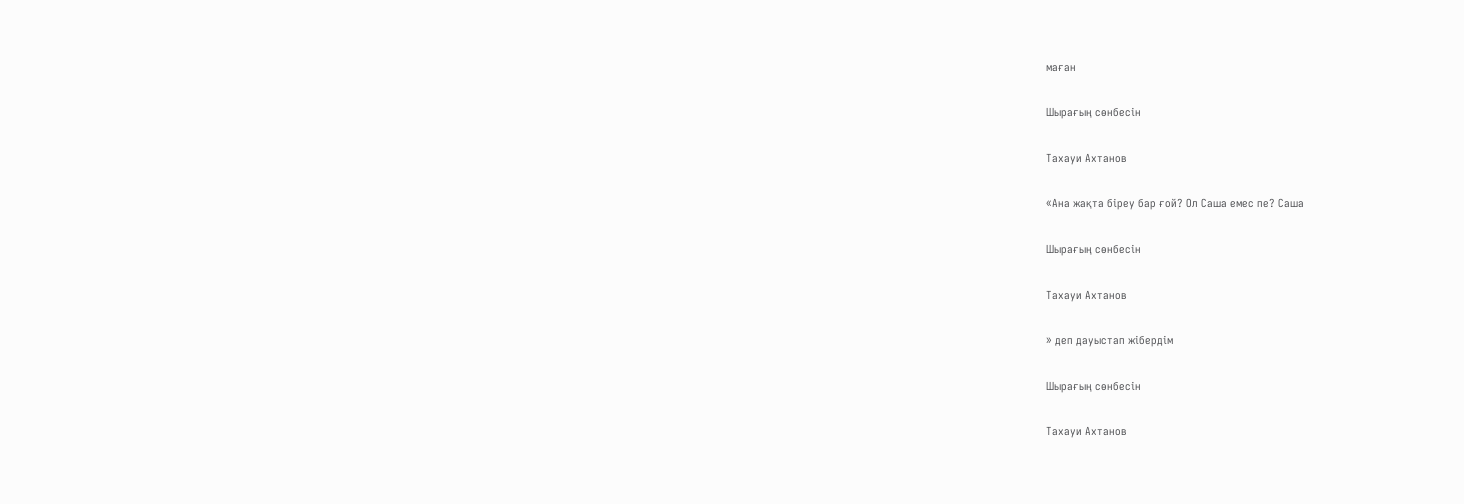маған

Шырағың сөнбесін

Тахауи Ахтанов

«Ана жақта біреу бар ғой? Ол Саша емес пе? Саша

Шырағың сөнбесін

Тахауи Ахтанов

» деп дауыстап жібердім

Шырағың сөнбесін

Тахауи Ахтанов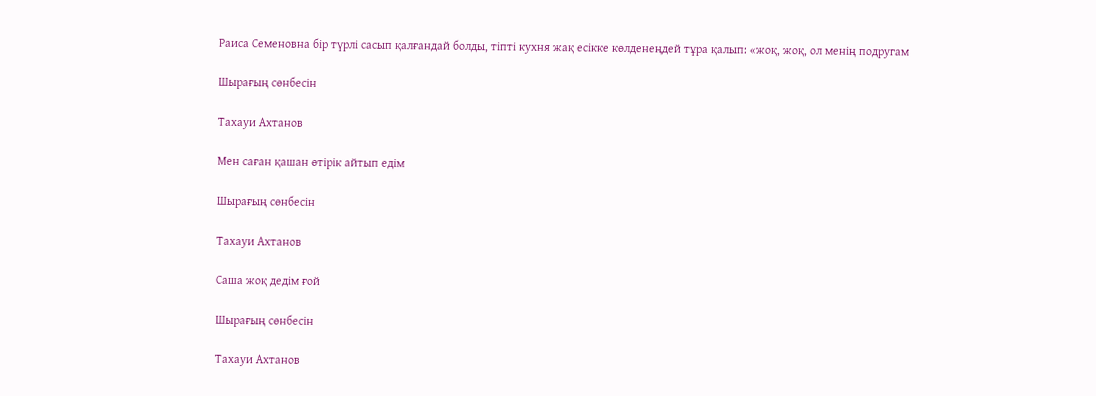Раиса Семеновна бір түрлі сасып қалғандай болды, тіпті кухня жақ есікке көлденеңдей тұра қалып: «жоқ, жоқ, ол менің подругам

Шырағың сөнбесін

Тахауи Ахтанов

Мен саған қашан өтірік айтып едім

Шырағың сөнбесін

Тахауи Ахтанов

Саша жоқ дедім ғой

Шырағың сөнбесін

Тахауи Ахтанов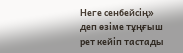Неге сенбейсің» деп өзіме тұңғыш рет кейіп тастады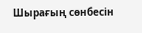Шырағың сөнбесін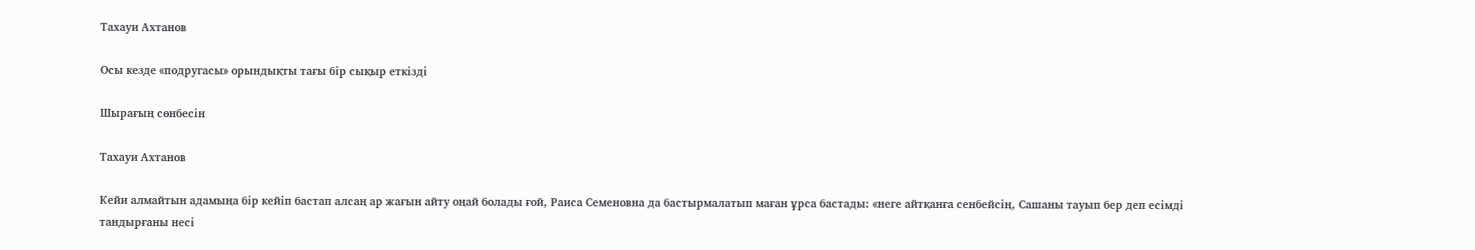Тахауи Ахтанов

Осы кезде «подругасы» орындықты тағы бір сықыр еткізді

Шырағың сөнбесін

Тахауи Ахтанов

Кейи алмайтын адамыңа бір кейіп бастап алсаң ар жағын айту оңай болады ғой, Раиса Семеновна да бастырмалатып маған ұрса бастады: «неге айтқанға сенбейсің, Сашаны тауып бер деп есімді тандырғаны несі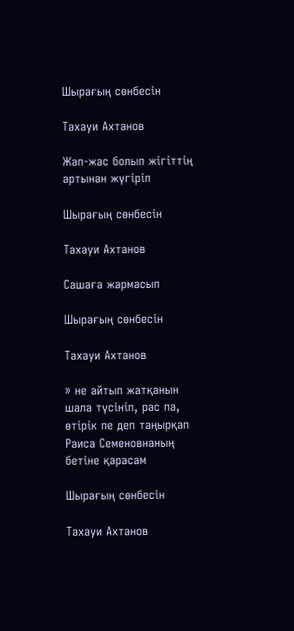Шырағың сөнбесін

Тахауи Ахтанов

Жап-жас болып жігіттің артынан жүгіріп

Шырағың сөнбесін

Тахауи Ахтанов

Сашаға жармасып

Шырағың сөнбесін

Тахауи Ахтанов

» не айтып жатқанын шала түсініп, рас па, өтірік пе деп таңырқап Раиса Семеновнаның бетіне қарасам

Шырағың сөнбесін

Тахауи Ахтанов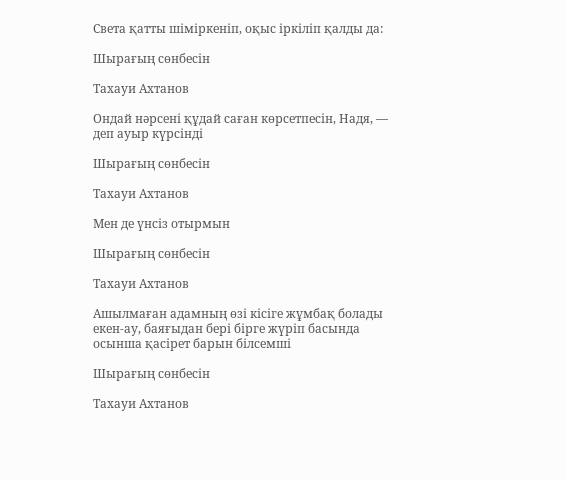Света қатты шіміркеніп, оқыс іркіліп қалды да:

Шырағың сөнбесін

Тахауи Ахтанов

Ондай нәрсені құдай саған көрсетпесін, Надя, — деп ауыр күрсінді

Шырағың сөнбесін

Тахауи Ахтанов

Мен де үнсіз отырмын

Шырағың сөнбесін

Тахауи Ахтанов

Ашылмаған адамның өзі кісіге жұмбақ болады екен-ау, баяғыдан бері бірге жүріп басында осынша қасірет барын білсемші

Шырағың сөнбесін

Тахауи Ахтанов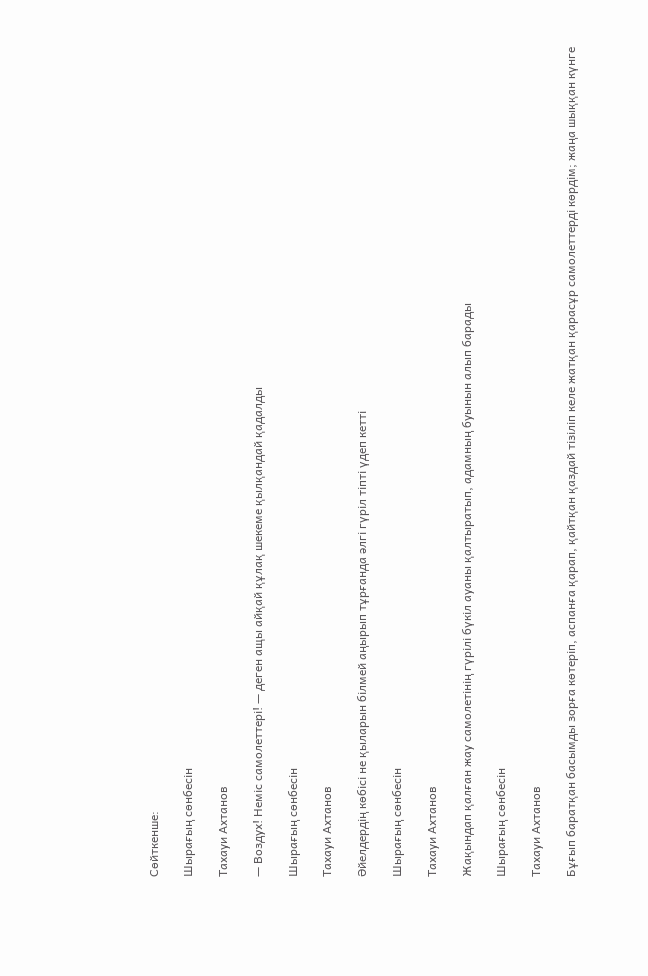Сөйткенше:

Шырағың сөнбесін

Тахауи Ахтанов

— Воздух! Неміс самолеттері! — деген ащы айқай құлақ шекеме қылқандай қадалды

Шырағың сөнбесін

Тахауи Ахтанов

Әйелдердің көбісі не қыларын білмей аңырып тұрғанда әлгі гүріл тіпті үдеп кетті

Шырағың сөнбесін

Тахауи Ахтанов

Жақындап қалған жау самолетінің гүрілі бүкіл ауаны қалтыратып, адамның буынын алып барады

Шырағың сөнбесін

Тахауи Ахтанов

Бұғып баратқан басымды зорға көтеріп, аспанға қарап, қайтқан қаздай тізіліп келе жатқан қарасұр самолеттерді көрдім; жаңа шыққан күнге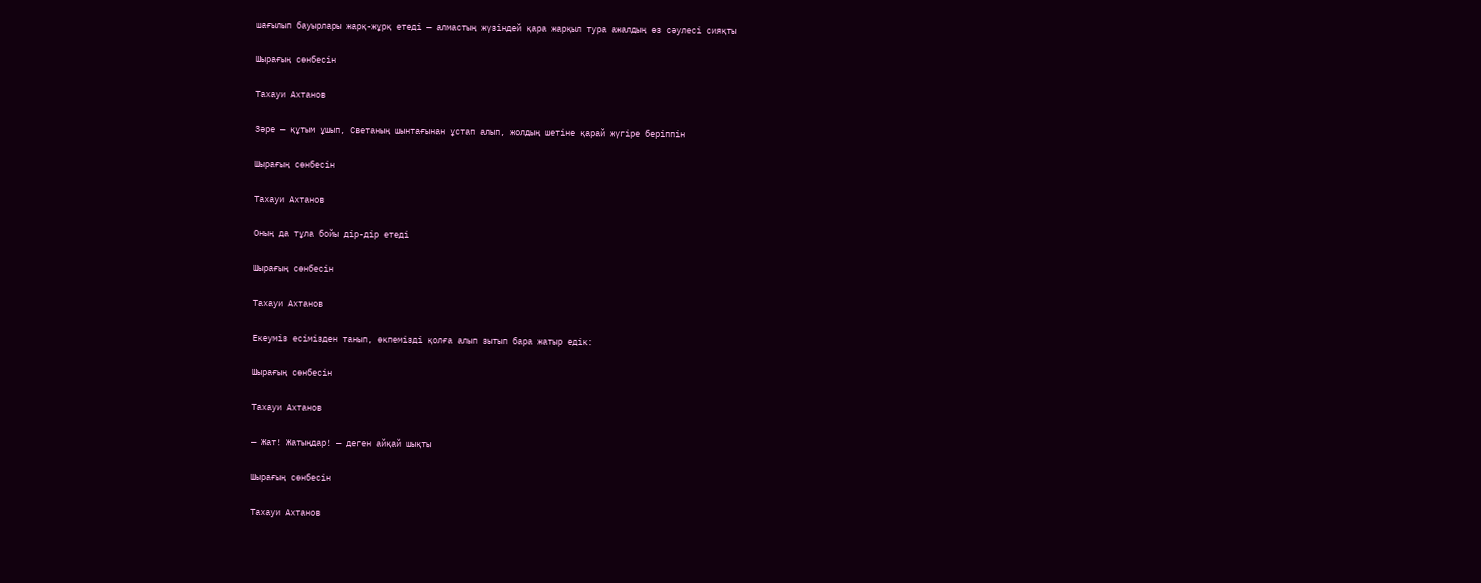шағылып бауырлары жарқ-жұрқ етеді — алмастың жүзіндей қара жарқыл тура ажалдың өз сәулесі сияқты

Шырағың сөнбесін

Тахауи Ахтанов

Зәре — құтым ұшып, Светаның шынтағынан ұстап алып, жолдың шетіне қарай жүгіре беріппін

Шырағың сөнбесін

Тахауи Ахтанов

Оның да тұла бойы дір-дір етеді

Шырағың сөнбесін

Тахауи Ахтанов

Екеуміз есімізден танып, өкпемізді қолға алып зытып бара жатыр едік:

Шырағың сөнбесін

Тахауи Ахтанов

— Жат! Жатыңдар! — деген айқай шықты

Шырағың сөнбесін

Тахауи Ахтанов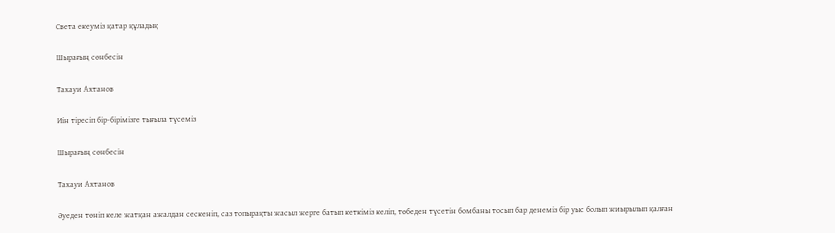Света екеуміз қатар құладық

Шырағың сөнбесін

Тахауи Ахтанов

Иін тіресіп бір-бірімізге тығыла түсеміз

Шырағың сөнбесін

Тахауи Ахтанов

Әуеден төніп келе жатқан ажалдан сескеніп, саз топырақты жасыл жерге батып кеткіміз келіп, төбеден түсетін бомбаны тосып бар денеміз бір уыс болып жиырылып қалған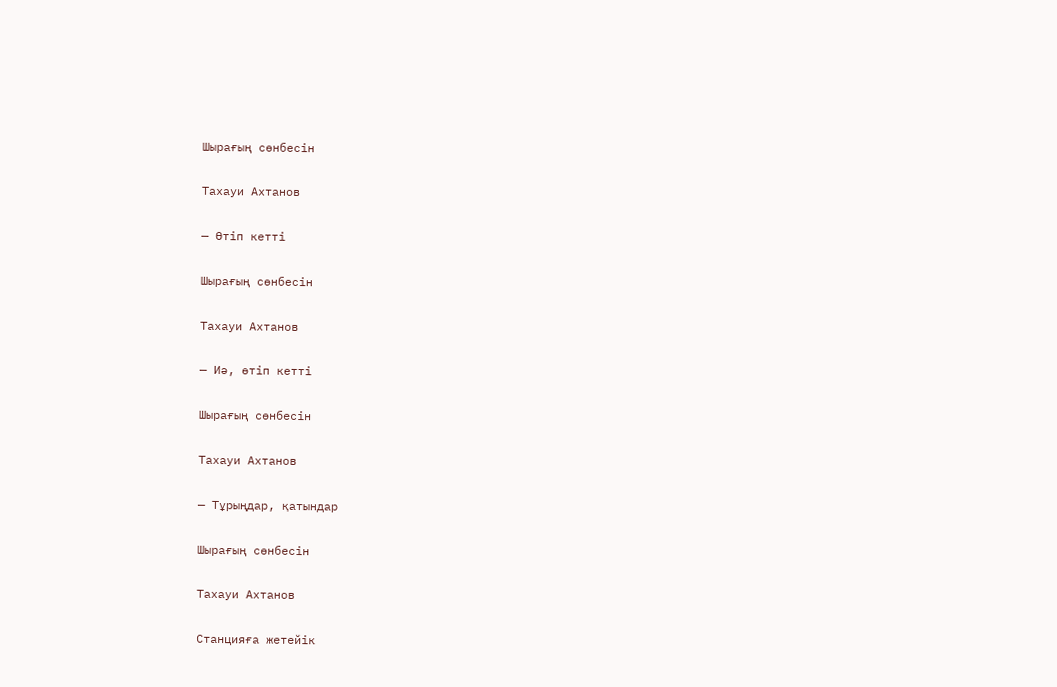Шырағың сөнбесін

Тахауи Ахтанов

— Өтіп кетті

Шырағың сөнбесін

Тахауи Ахтанов

— Иә, өтіп кетті

Шырағың сөнбесін

Тахауи Ахтанов

— Тұрыңдар, қатындар

Шырағың сөнбесін

Тахауи Ахтанов

Станцияға жетейік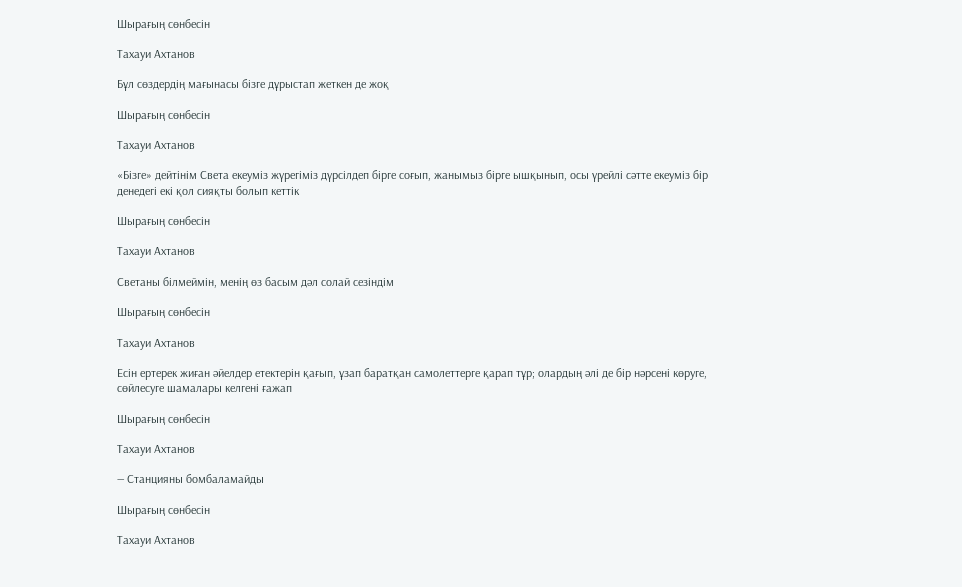Шырағың сөнбесін

Тахауи Ахтанов

Бұл сөздердің мағынасы бізге дұрыстап жеткен де жоқ

Шырағың сөнбесін

Тахауи Ахтанов

«Бізге» дейтінім Света екеуміз жүрегіміз дүрсілдеп бірге coғып, жанымыз бірге ышқынып, осы үрейлі сәтте екеуміз бір денедегі екі қол сияқты болып кеттік

Шырағың сөнбесін

Тахауи Ахтанов

Светаны білмеймін, менің өз басым дәл солай сезіндім

Шырағың сөнбесін

Тахауи Ахтанов

Есін ертерек жиған әйелдер етектерін қағып, ұзап баратқан самолеттерге қарап тұр; олардың әлі де бір нәрсені көруге, сөйлесуге шамалары келгені ғажап

Шырағың сөнбесін

Тахауи Ахтанов

— Станцияны бомбаламайды

Шырағың сөнбесін

Тахауи Ахтанов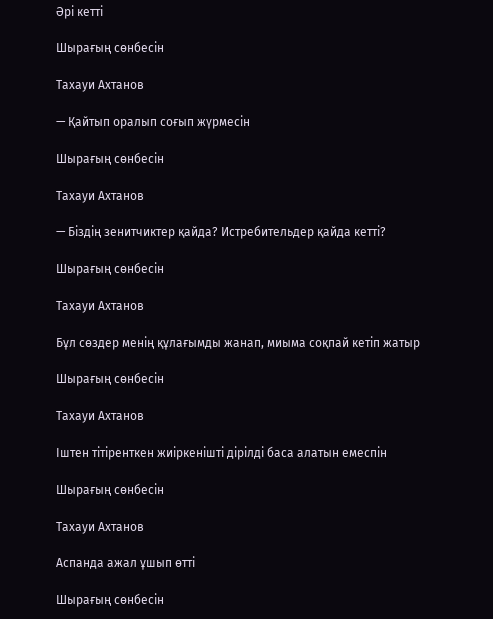Әрі кетті

Шырағың сөнбесін

Тахауи Ахтанов

— Қайтып оралып соғып жүрмесін

Шырағың сөнбесін

Тахауи Ахтанов

— Біздің зенитчиктер қайда? Истребительдер қайда кетті?

Шырағың сөнбесін

Тахауи Ахтанов

Бұл сөздер менің құлағымды жанап, миыма соқпай кетіп жатыр

Шырағың сөнбесін

Тахауи Ахтанов

Іштен тітіренткен жиіркенішті дірілді баса алатын емеспін

Шырағың сөнбесін

Тахауи Ахтанов

Аспанда ажал ұшып өтті

Шырағың сөнбесін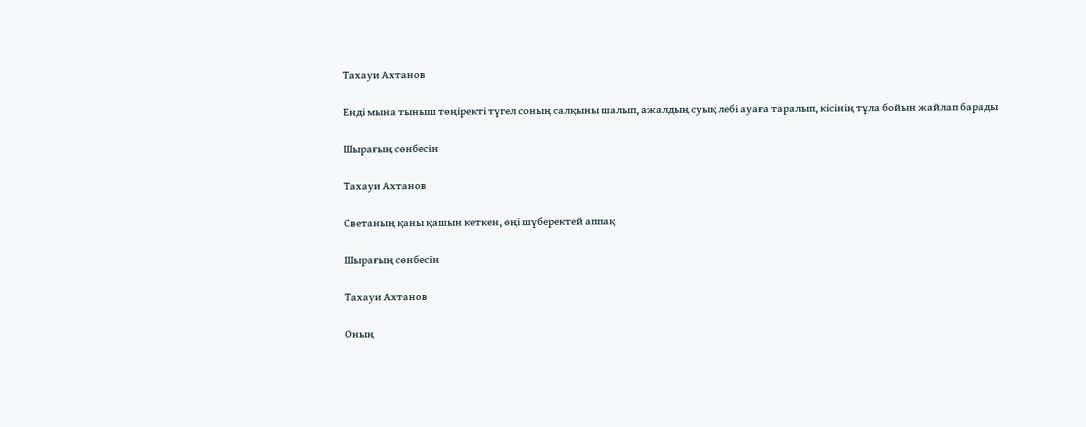Тахауи Ахтанов

Енді мына тыныш төңіректі түгел соның салқыны шалып, ажалдың суық лебі ауаға таралып, кісінің тұла бойын жайлап барады

Шырағың сөнбесін

Тахауи Ахтанов

Светаның қаны қашын кеткен, өңі шүберектей аппақ

Шырағың сөнбесін

Тахауи Ахтанов

Оның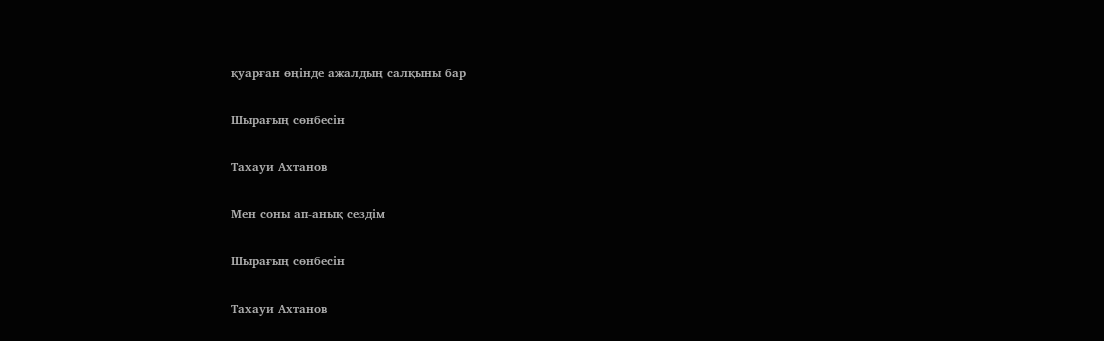қуарған өңінде ажалдың салқыны бар

Шырағың сөнбесін

Тахауи Ахтанов

Мен соны ап-анық сездім

Шырағың сөнбесін

Тахауи Ахтанов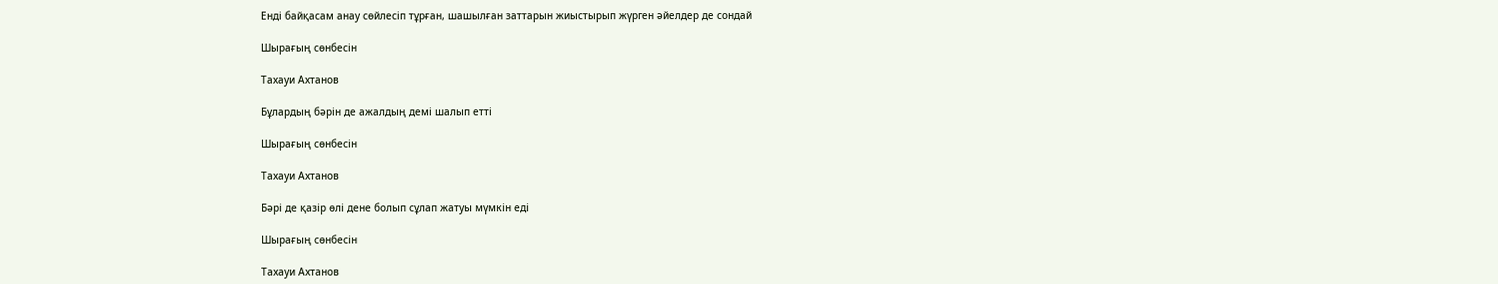Енді байқасам анау сөйлесіп тұрған, шашылған заттарын жиыстырып жүрген әйелдер де сондай

Шырағың сөнбесін

Тахауи Ахтанов

Бұлардың бәрін де ажалдың демі шалып етті

Шырағың сөнбесін

Тахауи Ахтанов

Бәрі де қазір өлі дене болып сұлап жатуы мүмкін еді

Шырағың сөнбесін

Тахауи Ахтанов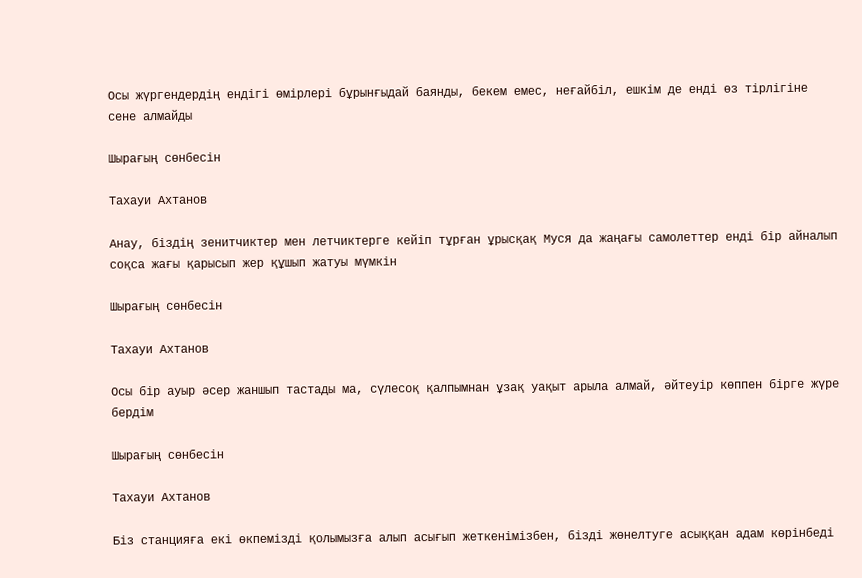Осы жүргендердің ендігі өмірлері бұрынғыдай баянды, бекем емес, неғайбіл, ешкім де енді өз тірлігіне сене алмайды

Шырағың сөнбесін

Тахауи Ахтанов

Анау, біздің зенитчиктер мен летчиктерге кейіп тұрған ұрысқақ Муся да жаңағы самолеттер енді бір айналып соқса жағы қарысып жер құшып жатуы мүмкін

Шырағың сөнбесін

Тахауи Ахтанов

Осы бір ауыр әсер жаншып тастады ма, сүлесоқ қалпымнан ұзақ уақыт арыла алмай, әйтеуір көппен бірге жүре бердім

Шырағың сөнбесін

Тахауи Ахтанов

Біз станцияға екі өкпемізді қолымызға алып асығып жеткенімізбен, бізді жөнелтуге асыққан адам көрінбеді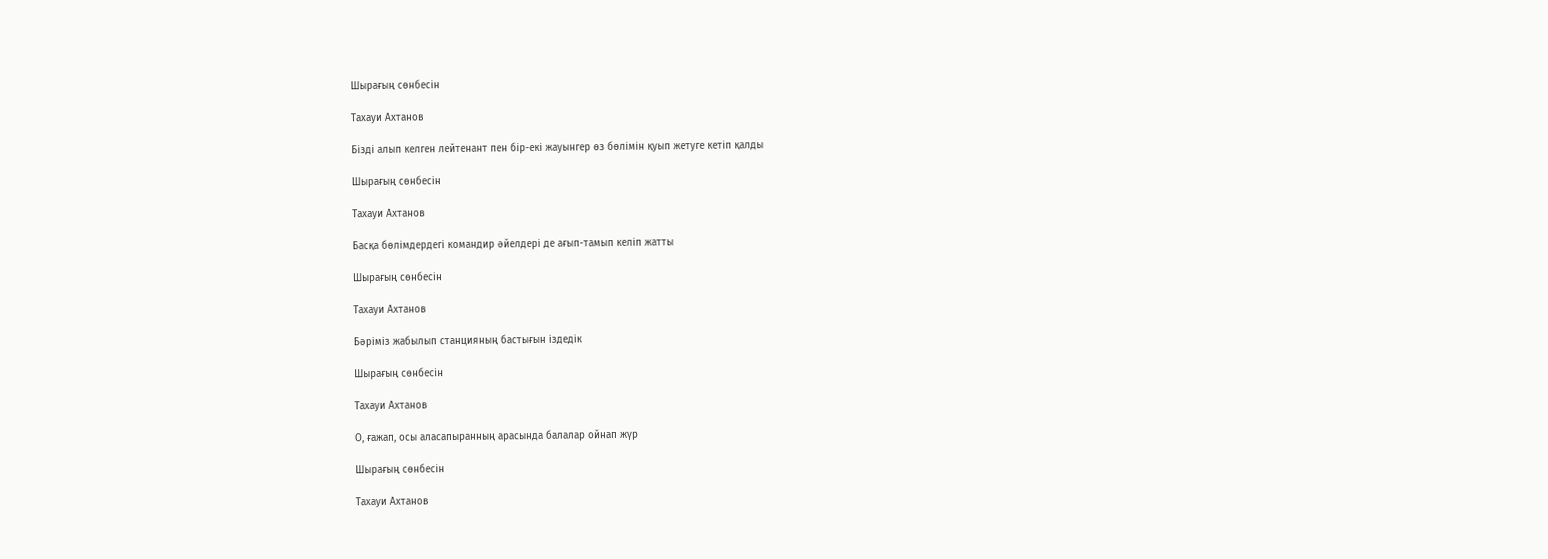Шырағың сөнбесін

Тахауи Ахтанов

Бізді алып келген лейтенант пен бір-екі жауынгер өз бөлімін қуып жетуге кетіп қалды

Шырағың сөнбесін

Тахауи Ахтанов

Басқа бөлімдердегі командир әйелдері де ағып-тамып келіп жатты

Шырағың сөнбесін

Тахауи Ахтанов

Бәріміз жабылып станцияның бастығын іздедік

Шырағың сөнбесін

Тахауи Ахтанов

О, ғажап, осы аласапыранның арасында балалар ойнап жүр

Шырағың сөнбесін

Тахауи Ахтанов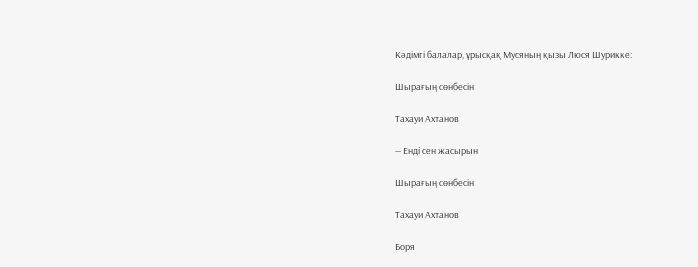Кәдімгі балалар, ұрысқақ Мусяның қызы Люся Шурикке:

Шырағың сөнбесін

Тахауи Ахтанов

— Енді сен жасырын

Шырағың сөнбесін

Тахауи Ахтанов

Боря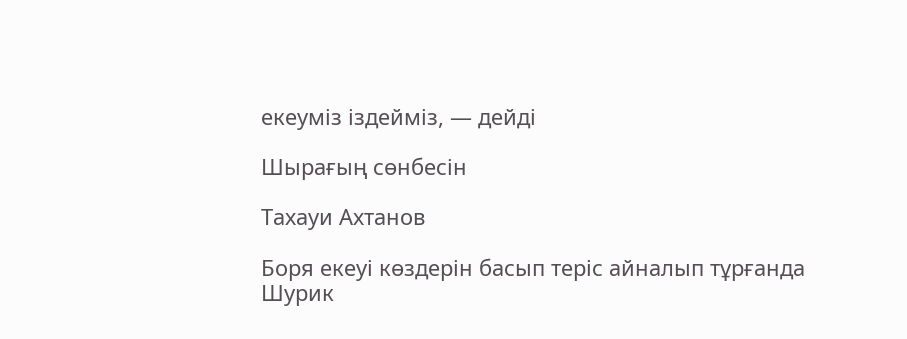екеуміз іздейміз, — дейді

Шырағың сөнбесін

Тахауи Ахтанов

Боря екеуі көздерін басып теріс айналып тұрғанда Шурик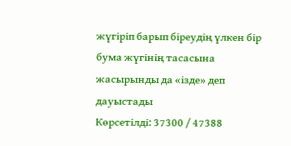жүгіріп барып біреудің үлкен бір бума жүгінің тасасына жасырынды да «ізде» деп дауыстады
Көрсетілді: 37300 / 47388